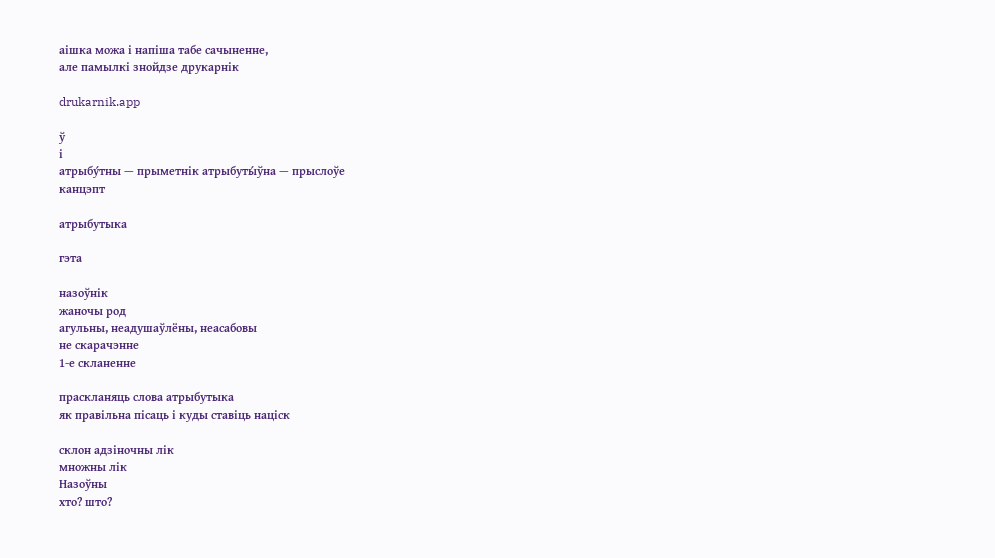аішка можа і напіша табе сачыненне,
але памылкі знойдзе друкарнік

drukarnik.app

ў
і
атрыбу́тны — прыметнік атрыбуты́ўна — прыслоўе
канцэпт

атрыбутыка

гэта

назоўнік
жаночы род
агульны, неадушаўлёны, неасабовы
не скарачэнне
1-е скланенне

праскланяць слова атрыбутыка
як правільна пісаць і куды ставіць націск

склон адзіночны лік
множны лік
Назоўны
хто? што?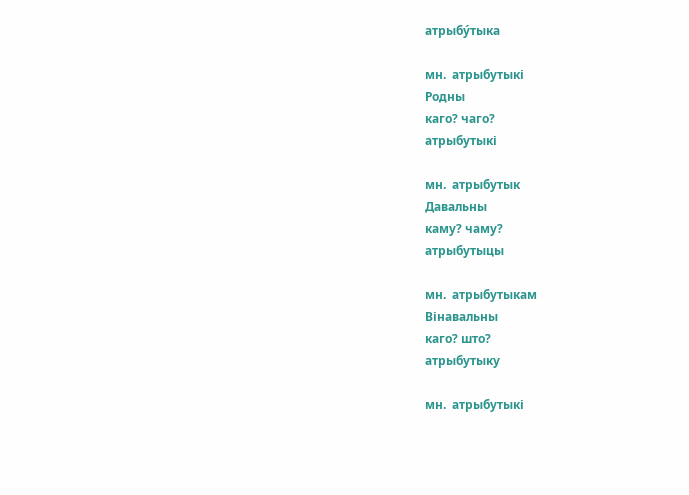атрыбу́тыка

мн.  атрыбутыкі
Родны
каго? чаго?
атрыбутыкі

мн.  атрыбутык
Давальны
каму? чаму?
атрыбутыцы

мн.  атрыбутыкам
Вінавальны
каго? што?
атрыбутыку

мн.  атрыбутыкі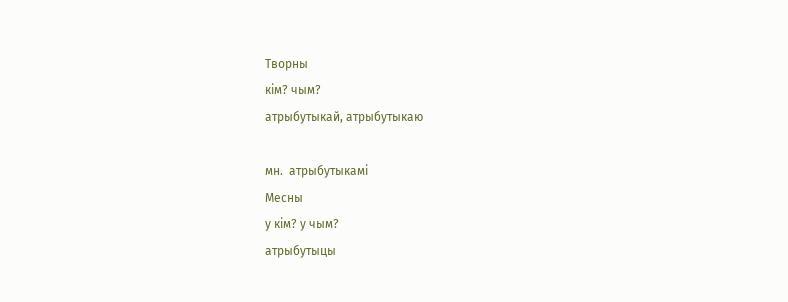Творны
кім? чым?
атрыбутыкай, атрыбутыкаю

мн.  атрыбутыкамі
Месны
у кім? у чым?
атрыбутыцы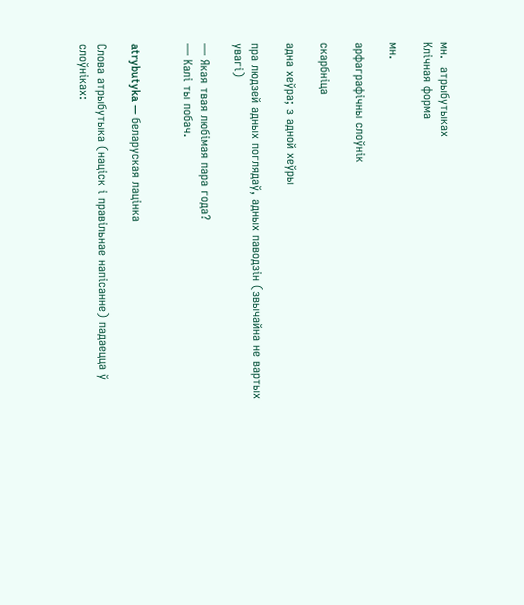мн.  атрыбутыках
Клічная форма

мн.

арфаграфічны слоўнік

скарбніца

адна хеўра; з адной хеўры

пра людзей адных поглядаў, адных паводзін (звычайна не вартых увагі)

— Якая твая любімая пара года?
— Калі ты побач.


atrybutyka — беларуская лацінка

Слова атрыбутыка (націск і правільнае напісанне) падаецца ў слоўніках: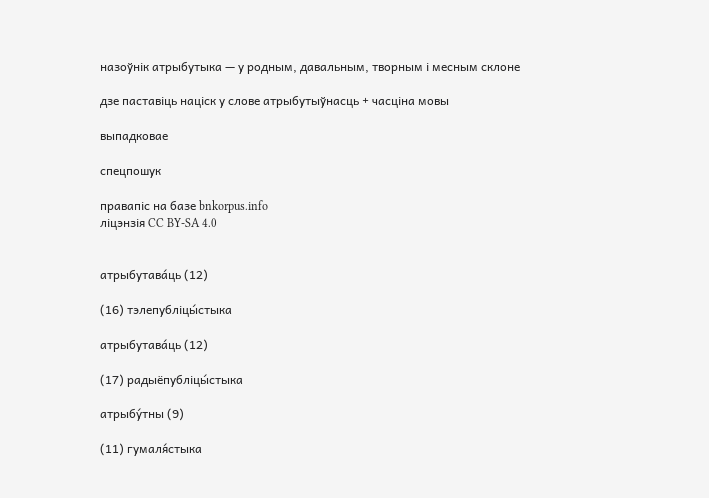назоўнік атрыбутыка — у родным, давальным, творным і месным склоне

дзе паставіць націск у слове атрыбутыўнасць + часціна мовы

выпадковае

спецпошук

правапіс на базе bnkorpus.info
ліцэнзія CC BY-SA 4.0


атрыбутава́ць (12)

(16) тэлепубліцы́стыка

атрыбутава́ць (12)

(17) радыёпубліцы́стыка

атрыбу́тны (9)

(11) гумаля́стыка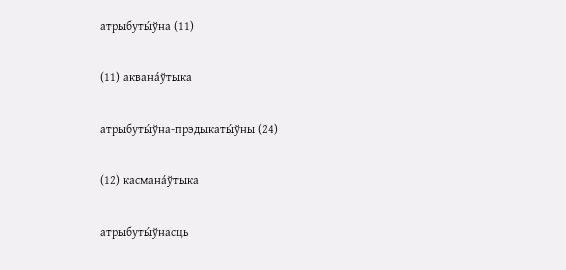атрыбуты́ўна (11)

(11) аквана́ўтыка

атрыбуты́ўна-прэдыкаты́ўны (24)

(12) касмана́ўтыка

атрыбуты́ўнасць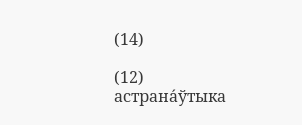(14)

(12) астрана́ўтыка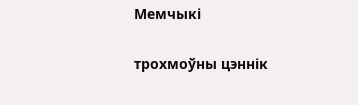Мемчыкі

трохмоўны цэннік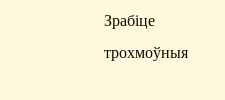Зрабіце трохмоўныя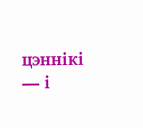цэннікі — і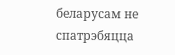беларусам не спатрэбяцца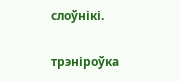слоўнікі.

трэніроўка